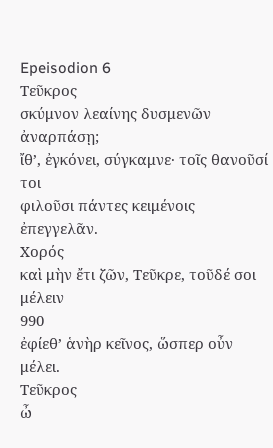Epeisodion 6
Τεῦκρος
σκύμνον λεαίνης δυσμενῶν ἀναρπάσῃ;
ἴθʼ, ἐγκόνει, σύγκαμνε· τοῖς θανοῦσί τοι
φιλοῦσι πάντες κειμένοις ἐπεγγελᾶν.
Χορός
καὶ μὴν ἔτι ζῶν, Τεῦκρε, τοῦδέ σοι μέλειν
990
ἐφίεθʼ ἁνὴρ κεῖνος, ὥσπερ οὖν μέλει.
Τεῦκρος
ὦ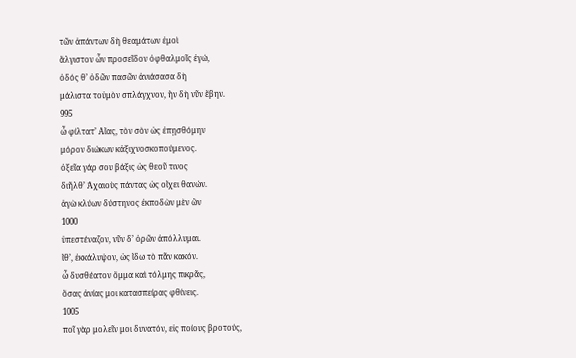τῶν ἁπάντων δὴ θεαμάτων ἐμοὶ
ἄλγιστον ὧν προσεῖδον ὀφθαλμοῖς ἐγώ,
ὁδός θʼ ὁδῶν πασῶν ἀνιάσασα δὴ
μάλιστα τοὐμὸν σπλάγχνον, ἣν δὴ νῦν ἔβην.
995
ὦ φίλτατʼ Αἴας, τὸν σὸν ὡς ἐπῃσθόμην
μόρον διώκων κἀξιχνοσκοπούμενος.
ὀξεῖα γάρ σου βάξις ὡς θεοῦ τινος
διῆλθʼ Ἀχαιοὺς πάντας ὡς οἴχει θανών.
ἁγὼ κλύων δύστηνος ἐκποδὼν μὲν ὢν
1000
ὑπεστέναζον, νῦν δʼ ὁρῶν ἀπόλλυμαι.
ἴθʼ, ἐκκάλυψον, ὡς ἴδω τὸ πᾶν κακόν.
ὦ δυσθέατον ὄμμα καὶ τόλμης πικρᾶς,
ὅσας ἀνίας μοι κατασπείρας φθίνεις.
1005
ποῖ γὰρ μολεῖν μοι δυνατόν, εἰς ποίους βροτούς,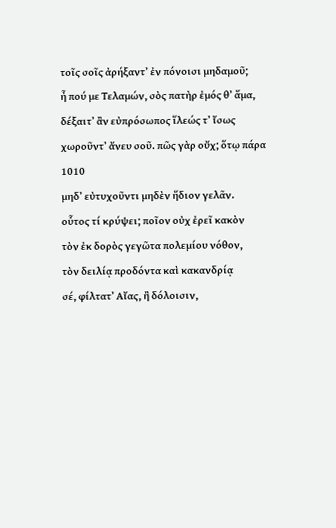τοῖς σοῖς ἀρήξαντʼ ἐν πόνοισι μηδαμοῦ;
ἦ πού με Τελαμών, σὸς πατὴρ ἐμός θʼ ἅμα,
δέξαιτʼ ἂν εὐπρόσωπος ἵλεώς τʼ ἴσως
χωροῦντʼ ἄνευ σοῦ. πῶς γὰρ οὔχ; ὅτῳ πάρα
1010
μηδʼ εὐτυχοῦντι μηδὲν ἥδιον γελᾶν.
οὗτος τί κρύψει; ποῖον οὐχ ἐρεῖ κακὸν
τὸν ἐκ δορὸς γεγῶτα πολεμίου νόθον,
τὸν δειλίᾳ προδόντα καὶ κακανδρίᾳ
σέ, φίλτατʼ Αἴας, ἢ δόλοισιν,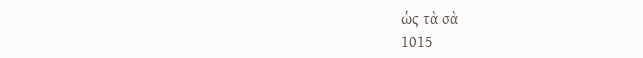ὡς τὰ σὰ
1015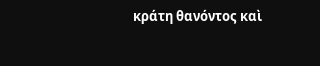κράτη θανόντος καὶ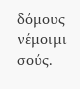δόμους νέμοιμι σούς.